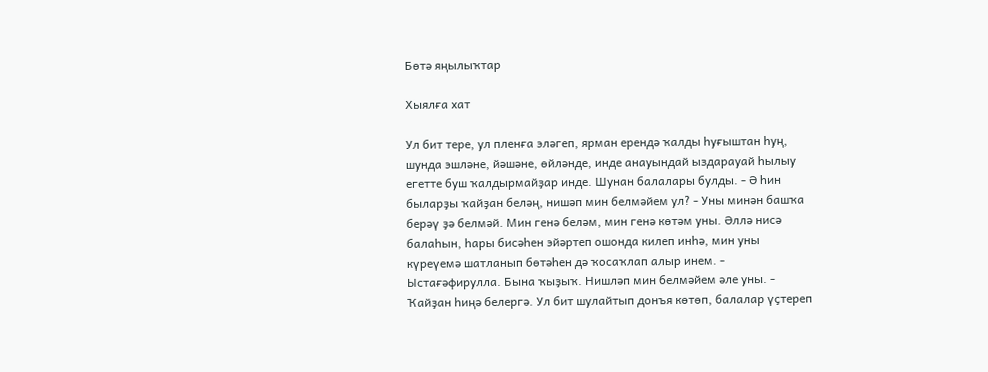Бөтә яңылыҡтар

Хыялға хат

Ул бит тере, ул пленға эләгеп, ярман ерендә ҡалды һуғыштан һуң, шунда эшләне, йәшәне, өйләнде, инде анауындай ыздарауай һылыу егетте буш ҡалдырмайҙар инде. Шунан балалары булды. - Ә һин быларҙы ҡайҙан беләң, нишәп мин белмәйем ул? - Уны минән башҡа берәү ҙә белмәй. Мин генә беләм, мин генә көтәм уны. Әллә нисә балаһын, һары бисәһен эйәртеп ошонда килеп инһә, мин уны күреүемә шатланып бөтәһен дә ҡосаҡлап алыр инем. - Ыстағәфирулла. Бына ҡыҙыҡ. Нишләп мин белмәйем әле уны. - Ҡайҙан һиңә белергә. Ул бит шулайтып донъя көтөп, балалар үҫтереп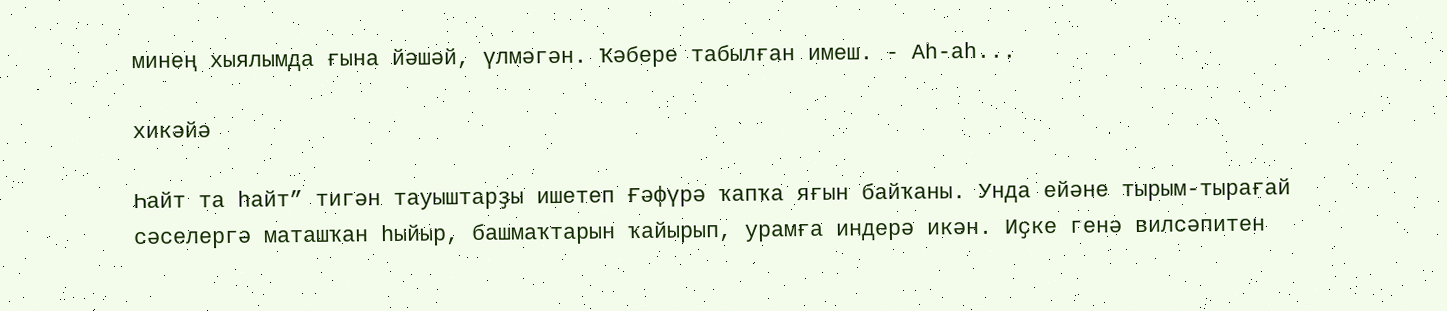минең хыялымда ғына йәшәй, үлмәгән. Ҡәбере табылған имеш. - Аһ-аһ...

хикәйә

Һайт та һайт” тигән тауыштарҙы ишетеп Ғәфүрә ҡапҡа яғын байҡаны. Унда ейәне тырым-тырағай сәселергә маташҡан һыйыр, башмаҡтарын ҡайырып, урамға индерә икән. Иҫке генә вилсәпитен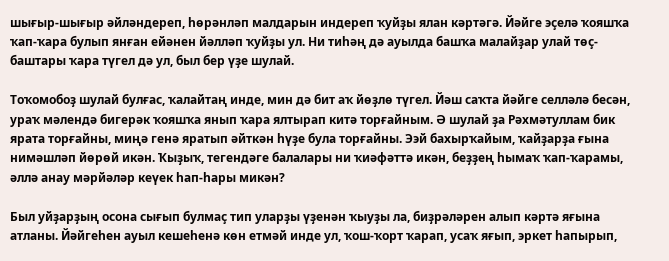шығыр-шығыр әйләндереп, һөрәнләп малдарын индереп ҡуйҙы ялан кәртәгә. Йәйге эҫелә ҡояшҡа ҡап-ҡара булып янған ейәнен йәлләп ҡуйҙы ул. Ни тиһәң дә ауылда башҡа малайҙар улай төҫ-баштары ҡара түгел дә ул, был бер үҙе шулай.

Тоҡомобоҙ шулай булғас, ҡалайтаң инде, мин дә бит аҡ йөҙлө түгел. Йәш саҡта йәйге селләлә бесән, ураҡ мәлендә бигерәк ҡояшҡа янып ҡара ялтырап китә торғайным. Ә шулай ҙа Рәхмәтуллам бик ярата торғайны, миңә генә яратып әйткән һүҙе була торғайны. Ээй бахырҡайым, ҡайҙарҙа ғына нимәшләп йөрөй икән. Ҡыҙыҡ, тегендәге балалары ни ҡиәфәттә икән, беҙҙең һымаҡ ҡап-ҡарамы, әллә анау мәрйәләр кеүек һап-һары микән?

Был уйҙарҙың осона сығып булмаҫ тип уларҙы үҙенән ҡыуҙы ла, биҙрәләрен алып кәртә яғына атланы. Йәйгеһен ауыл кешеһенә көн етмәй инде ул, ҡош-ҡорт ҡарап, усаҡ яғып, эркет һапырып,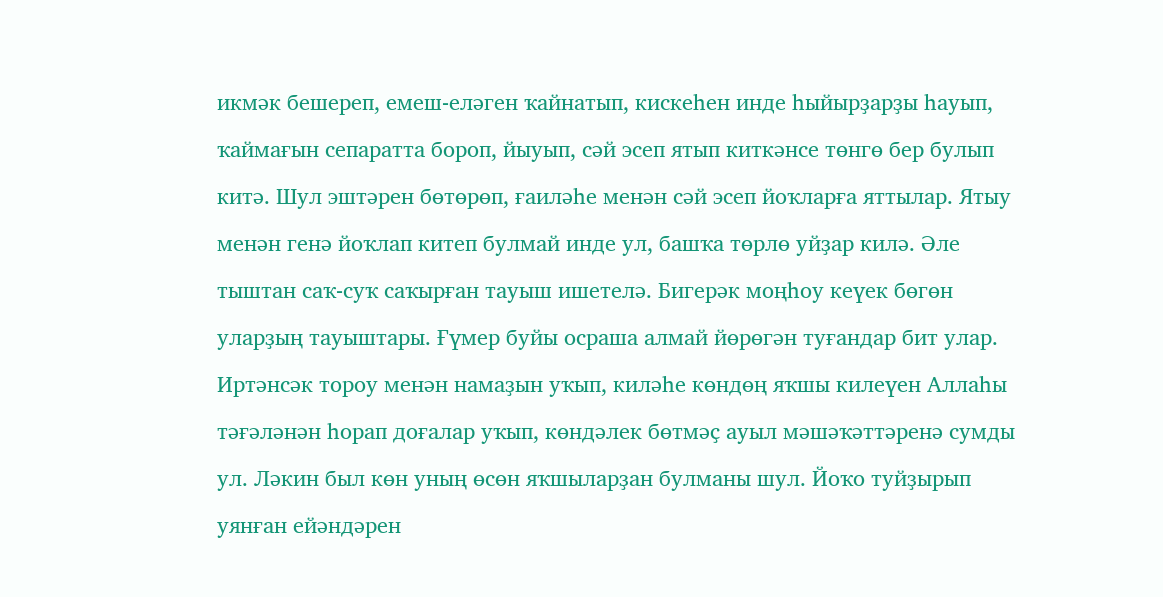икмәк бешереп, емеш-еләген ҡайнатып, кискеһен инде һыйырҙарҙы һауып, ҡаймағын сепаратта бороп, йыуып, сәй эсеп ятып киткәнсе төнгө бер булып китә. Шул эштәрен бөтөрөп, ғаиләһе менән сәй эсеп йоҡларға яттылар. Ятыу менән генә йоҡлап китеп булмай инде ул, башҡа төрлө уйҙар килә. Әле тыштан саҡ-суҡ саҡырған тауыш ишетелә. Бигерәк моңһоу кеүек бөгөн уларҙың тауыштары. Ғүмер буйы осраша алмай йөрөгән туғандар бит улар. Иртәнсәк тороу менән намаҙын уҡып, киләһе көндөң яҡшы килеүен Аллаһы тәғәләнән һорап доғалар уҡып, көндәлек бөтмәҫ ауыл мәшәҡәттәренә сумды ул. Ләкин был көн уның өсөн яҡшыларҙан булманы шул. Йоҡо туйҙырып уянған ейәндәрен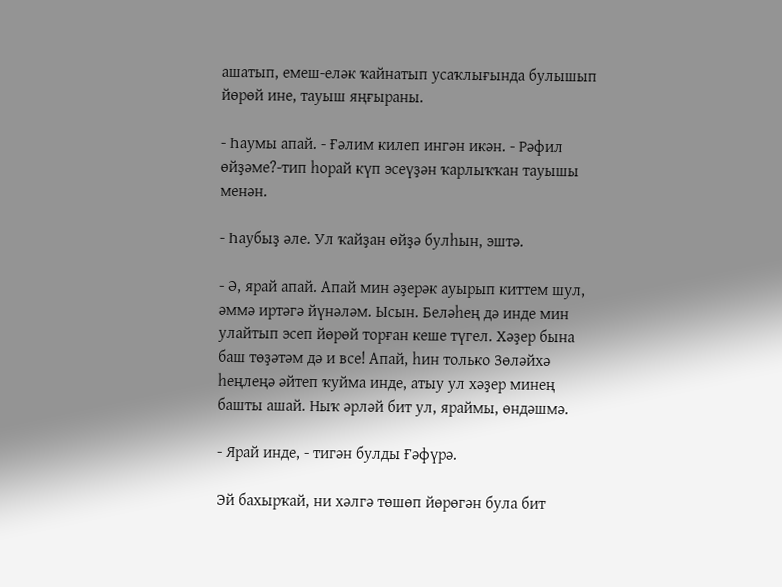ашатып, емеш-еләк ҡайнатып усаҡлығында булышып йөрөй ине, тауыш яңғыраны.

- Һаумы апай. - Ғәлим килеп ингән икән. - Рәфил өйҙәме?-тип һорай күп эсеүҙән ҡарлыҡҡан тауышы менән.

- Һаубыҙ әле. Ул ҡайҙан өйҙә булһын, эштә.

- Ә, ярай апай. Апай мин әҙерәк ауырып киттем шул, әммә иртәгә йүнәләм. Ысын. Беләһең дә инде мин улайтып эсеп йөрөй торған кеше түгел. Хәҙер бына баш төҙәтәм дә и все! Апай, һин только Зөләйхә һеңлеңә әйтеп ҡуйма инде, атыу ул хәҙер минең башты ашай. Ныҡ әрләй бит ул, яраймы, өндәшмә.

- Ярай инде, - тигән булды Ғәфүрә.

Эй бахырҡай, ни хәлгә төшөп йөрөгән була бит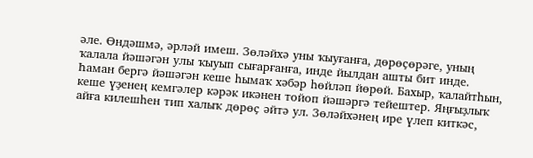әле. Өндәшмә, әрләй имеш. Зөләйхә уны ҡыуғанға, дөрөҫөрәге, уның ҡалала йәшәгән улы ҡыуып сығарғанға, инде йылдан ашты бит инде. Һаман бергә йәшәгән кеше һымаҡ хәбәр һөйләп йөрөй. Бахыр, ҡалайтһын, кеше үҙенең кемгәлер кәрәк икәнен тойоп йәшәргә тейештер. Яңғыҙлыҡ айға килешһен тип халыҡ дөрөҫ әйтә ул. Зөләйхәнең ире үлеп киткәс,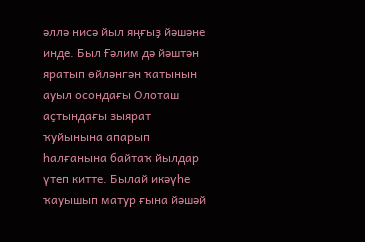әллә нисә йыл яңғыҙ йәшәне инде. Был Ғәлим дә йәштән яратып өйләнгән ҡатынын ауыл осондағы Олоташ аҫтындағы зыярат ҡуйынына апарып һалғанына байтаҡ йылдар үтеп китте. Былай икәүһе ҡауышып матур ғына йәшәй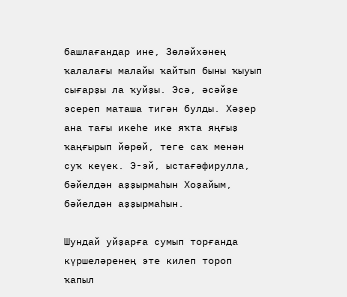башлағандар ине, Зөләйхәнең ҡалалағы малайы ҡайтып быны ҡыуып сығарҙы ла ҡуйҙы. Эсә, әсәйҙе эсереп маташа тигән булды. Хәҙер ана тағы икеһе ике яҡта яңғыҙ ҡаңғырып йөрөй, теге саҡ менән суҡ кеүек. Э-эй, ыстағәфирулла, бәйелдән аҙҙырмаһын Хоҙайым, бәйелдән аҙҙырмаһын.

Шундай уйҙарға сумып торғанда күршеләренең эте килеп тороп ҡапыл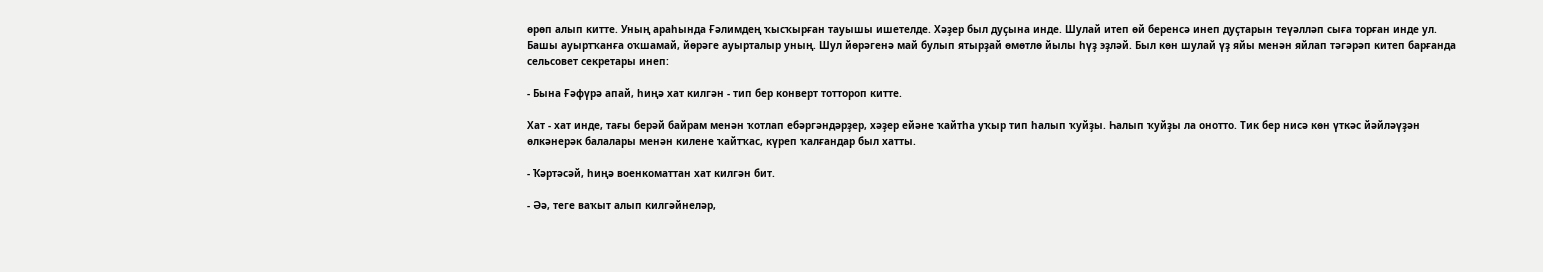өрөп алып китте. Уның араһында Ғәлимдең ҡысҡырған тауышы ишетелде. Хәҙер был дуҫына инде. Шулай итеп өй беренсә инеп дуҫтарын теүәлләп сыға торған инде ул. Башы ауыртҡанға оҡшамай, йөрәге ауырталыр уның. Шул йөрәгенә май булып ятырҙай өмөтлө йылы һүҙ эҙләй. Был көн шулай үҙ яйы менән яйлап тәгәрәп китеп барғанда сельсовет секретары инеп:

- Бына Ғәфүрә апай, һиңә хат килгән - тип бер конверт тоттороп китте.

Хат - хат инде, тағы берәй байрам менән ҡотлап ебәргәндәрҙер, хәҙер ейәне ҡайтһа уҡыр тип һалып ҡуйҙы. Һалып ҡуйҙы ла онотто. Тик бер нисә көн үткәс йәйләүҙән өлкәнерәк балалары менән килене ҡайтҡас, күреп ҡалғандар был хатты.

- Ҡәртәсәй, һиңә военкоматтан хат килгән бит.

- Әә, теге ваҡыт алып килгәйнеләр,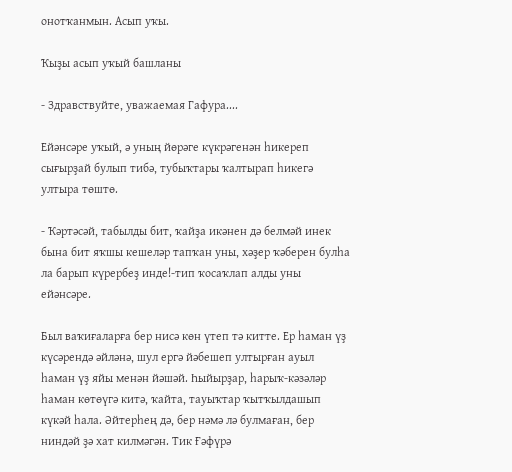онотҡанмын. Асып уҡы.

Ҡыҙы асып уҡый башланы

- Здравствуйте, уважаемая Гафура....

Ейәнсәре уҡый, ә уның йөрәге күкрәгенән һикереп сығырҙай булып тибә, тубыҡтары ҡалтырап һикегә ултыра төштө.

- Ҡәртәсәй, табылды бит, ҡайҙа икәнен дә белмәй инек бына бит яҡшы кешеләр тапҡан уны, хәҙер ҡәберен булһа ла барып күрербеҙ инде!-тип ҡосаҡлап алды уны ейәнсәре.

Был ваҡиғаларға бер нисә көн үтеп тә китте. Ер һаман үҙ күсәрендә әйләнә, шул ергә йәбешеп ултырған ауыл һаман үҙ яйы менән йәшәй. Һыйырҙар, һарыҡ-кәзәләр һаман көтөүгә китә, ҡайта, тауыҡтар ҡытҡылдашып күкәй һала. Әйтерһең дә, бер нәмә лә булмаған, бер ниндәй ҙә хат килмәгән. Тик Ғәфүрә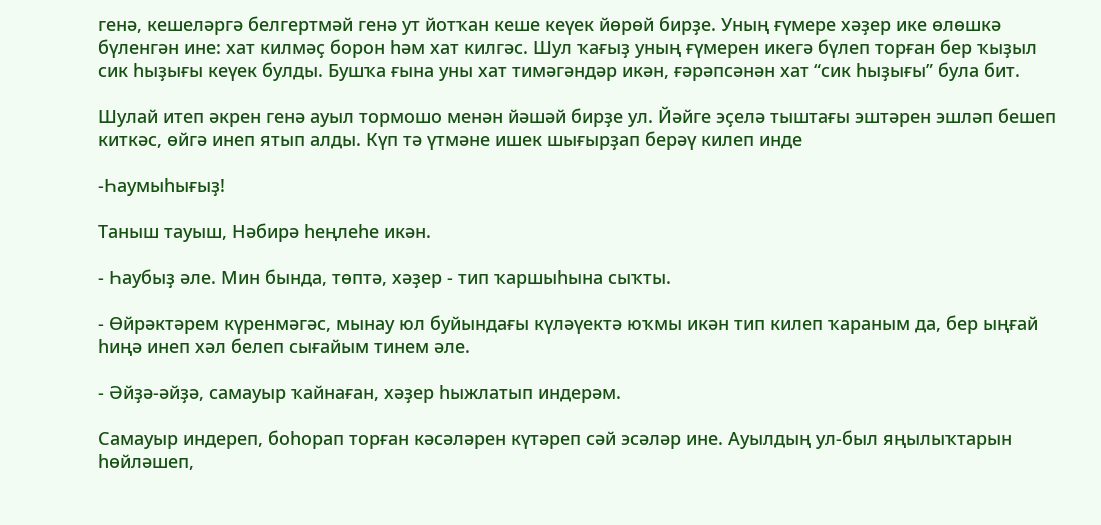генә, кешеләргә белгертмәй генә ут йотҡан кеше кеүек йөрөй бирҙе. Уның ғүмере хәҙер ике өлөшкә бүленгән ине: хат килмәҫ борон һәм хат килгәс. Шул ҡағыҙ уның ғүмерен икегә бүлеп торған бер ҡыҙыл сик һыҙығы кеүек булды. Бушҡа ғына уны хат тимәгәндәр икән, ғәрәпсәнән хат “сик һыҙығы” була бит.

Шулай итеп әкрен генә ауыл тормошо менән йәшәй бирҙе ул. Йәйге эҫелә тыштағы эштәрен эшләп бешеп киткәс, өйгә инеп ятып алды. Күп тә үтмәне ишек шығырҙап берәү килеп инде

-Һаумыһығыҙ!

Таныш тауыш, Нәбирә һеңлеһе икән.

- Һаубыҙ әле. Мин бында, төптә, хәҙер - тип ҡаршыһына сыҡты.

- Өйрәктәрем күренмәгәс, мынау юл буйындағы күләүектә юҡмы икән тип килеп ҡараным да, бер ыңғай һиңә инеп хәл белеп сығайым тинем әле.

- Әйҙә-әйҙә, самауыр ҡайнаған, хәҙер һыжлатып индерәм.

Самауыр индереп, боһорап торған кәсәләрен күтәреп сәй эсәләр ине. Ауылдың ул-был яңылыҡтарын һөйләшеп,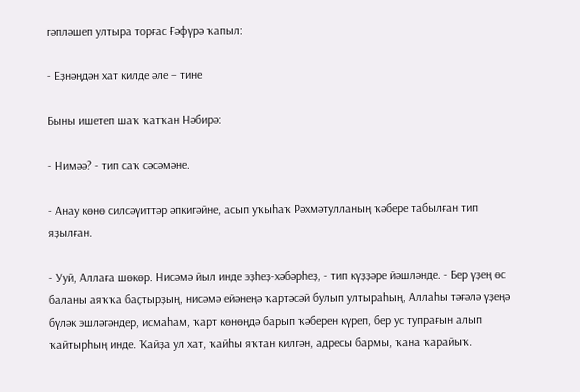гәпләшеп ултыра торғас Ғәфүрә ҡапыл:

- Еҙнәңдән хат килде әле – тине

Быны ишетеп шаҡ ҡатҡан Нәбирә:

- Нимәә? - тип саҡ сәсәмәне.

- Анау көнө силсәүиттәр әпкигәйне, асып уҡыһаҡ Рәхмәтулланың ҡәбере табылған тип яҙылған.

- Ууй, Аллаға шөкөр. Нисәмә йыл инде эҙһеҙ-хәбәрһеҙ, - тип күҙҙәре йәшләнде. - Бер үҙең өс баланы аяҡҡа баҫтырҙың, нисәмә ейәнеңә ҡартәсәй булып ултыраһың, Аллаһы тәғәлә үҙеңә бүләк эшләгәндер, исмаһам, ҡарт көнөңдә барып ҡәберен күреп, бер ус тупрағын алып ҡайтырһың инде. Ҡайҙа ул хат, ҡайһы яҡтан килгән, адресы бармы, ҡана ҡарайыҡ.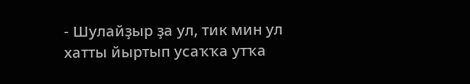- Шулайҙыр ҙа ул, тик мин ул хатты йыртып усаҡҡа утҡа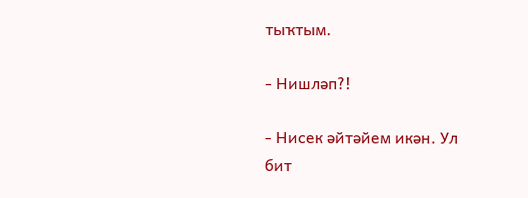тыҡтым.

- Нишләп?!

- Нисек әйтәйем икән. Ул бит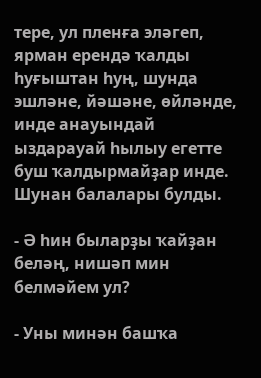тере, ул пленға эләгеп, ярман ерендә ҡалды һуғыштан һуң, шунда эшләне, йәшәне, өйләнде, инде анауындай ыздарауай һылыу егетте буш ҡалдырмайҙар инде. Шунан балалары булды.

- Ә һин быларҙы ҡайҙан беләң, нишәп мин белмәйем ул?

- Уны минән башҡа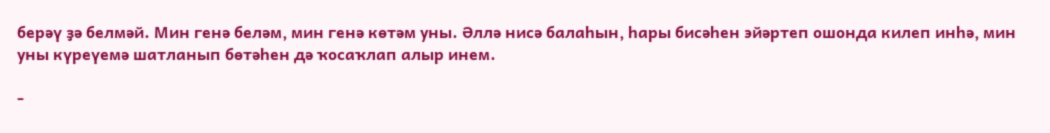берәү ҙә белмәй. Мин генә беләм, мин генә көтәм уны. Әллә нисә балаһын, һары бисәһен эйәртеп ошонда килеп инһә, мин уны күреүемә шатланып бөтәһен дә ҡосаҡлап алыр инем.

-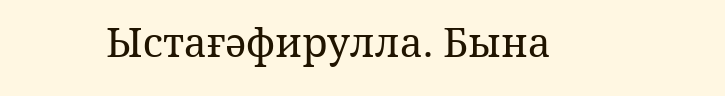Ыстағәфирулла. Бына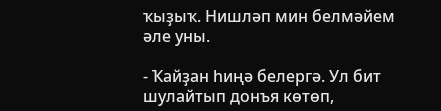ҡыҙыҡ. Нишләп мин белмәйем әле уны.

- Ҡайҙан һиңә белергә. Ул бит шулайтып донъя көтөп,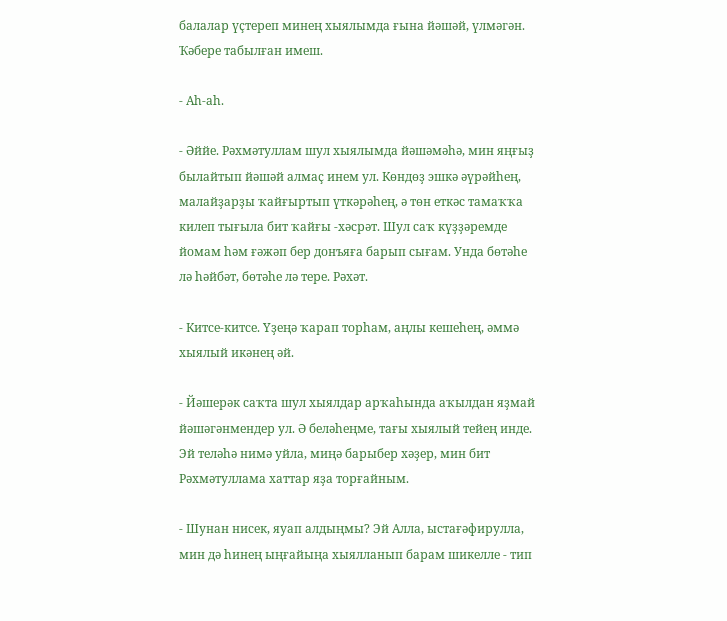балалар үҫтереп минең хыялымда ғына йәшәй, үлмәгән. Ҡәбере табылған имеш.

- Аһ-аһ.

- Әййе. Рәхмәтуллам шул хыялымда йәшәмәһә, мин яңғыҙ былайтып йәшәй алмаҫ инем ул. Көндөҙ эшкә әүрәйһең, малайҙарҙы ҡайғыртып үткәрәһең, ә төн еткәс тамаҡҡа килеп тығыла бит ҡайғы -хәсрәт. Шул саҡ күҙҙәремде йомам һәм ғәжәп бер донъяға барып сығам. Унда бөтәһе лә һәйбәт, бөтәһе лә тере. Рәхәт.

- Китсе-китсе. Үҙеңә ҡарап торһам, аңлы кешеһең, әммә хыялый икәнең әй.

- Йәшерәк саҡта шул хыялдар арҡаһында аҡылдан яҙмай йәшәгәнмендер ул. Ә беләһеңме, тағы хыялый тейең инде. Эй теләһә нимә уйла, миңә барыбер хәҙер, мин бит Рәхмәтуллама хаттар яҙа торғайным.

- Шунан нисек, яуап алдыңмы? Эй Алла, ыстағәфирулла, мин дә һинең ыңғайыңа хыялланып барам шикелле - тип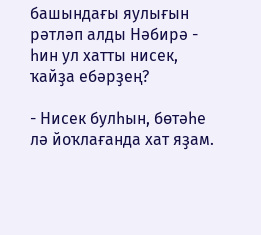башындағы яулығын рәтләп алды Нәбирә - һин ул хатты нисек, ҡайҙа ебәрҙең?

- Нисек булһын, бөтәһе лә йоҡлағанда хат яҙам.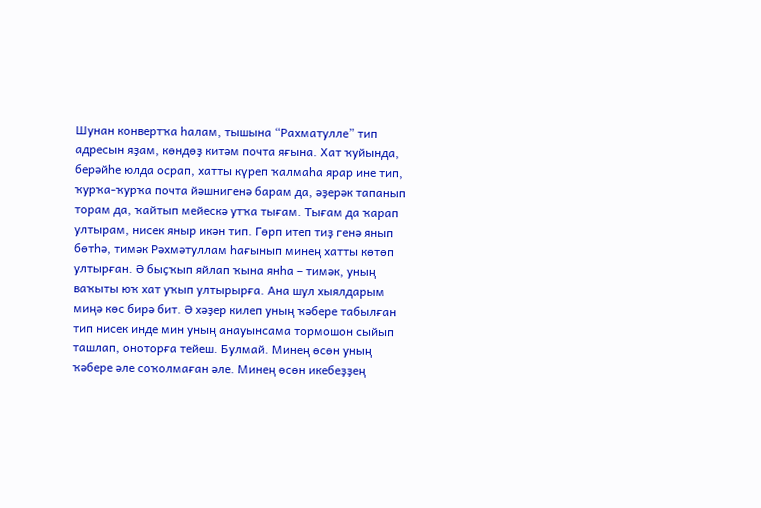Шунан конвертҡа һалам, тышына “Рахматулле” тип адресын яҙам, көндөҙ китәм почта яғына. Хат ҡуйында, берәйһе юлда осрап, хатты күреп ҡалмаһа ярар ине тип, ҡурҡа-ҡурҡа почта йәшнигенә барам да, әҙерәк тапанып торам да, ҡайтып мейескә утҡа тығам. Тығам да ҡарап ултырам, нисек яныр икән тип. Гөрп итеп тиҙ генә янып бөтһә, тимәк Рәхмәтуллам һағынып минең хатты көтөп ултырған. Ә быҫҡып яйлап ҡына янһа – тимәк, уның ваҡыты юҡ хат уҡып ултырырға. Ана шул хыялдарым миңә көс бирә бит. Ә хәҙер килеп уның ҡәбере табылған тип нисек инде мин уның анауынсама тормошон сыйып ташлап, оноторға тейеш. Булмай. Минең өсөн уның ҡәбере әле соҡолмаған әле. Минең өсөн икебеҙҙең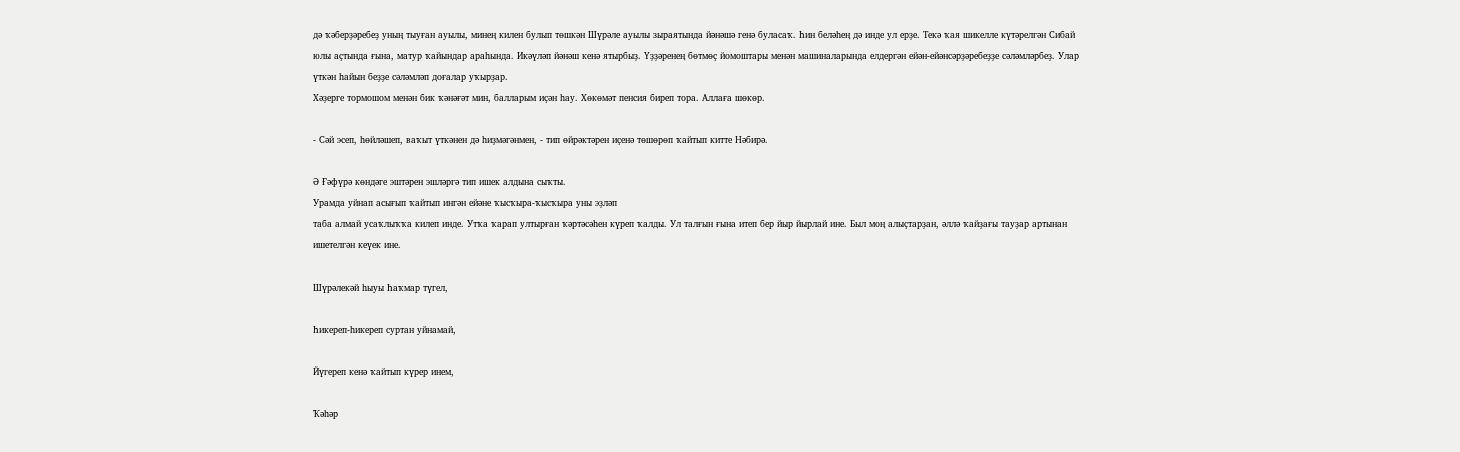дә ҡәберҙәребеҙ уның тыуған ауылы, минең килен булып төшкән Шүрәле ауылы зыраятында йәнәшә генә буласаҡ. Һин беләһең дә инде ул ерҙе. Текә ҡая шикелле күтәрелгән Сибай юлы аҫтында ғына, матур ҡайындар араһында. Икәүләп йәнәш кенә ятырбыҙ. Үҙҙәренең бөтмөҫ йомоштары менән машиналарында елдергән ейән-ейәнсәрҙәребеҙҙе сәләмләрбеҙ. Улар үткән һайын беҙҙе сәләмләп доғалар уҡырҙар.
Хәҙерге тормошом менән бик ҡәнәғәт мин, балларым иҫән һау. Хөкөмәт пенсия биреп тора. Аллаға шөкөр.

- Сәй эсеп, һөйләшеп, ваҡыт үткәнен дә һиҙмәгәнмен, - тип өйрәктәрен иҫенә төшөрөп ҡайтып китте Нәбирә.

Ә Ғәфүрә көндәге эштәрен эшләргә тип ишек алдына сыҡты.
Урамда уйнап асығып ҡайтып ингән ейәне ҡысҡыра-ҡысҡыра уны эҙләп
таба алмай усаҡлыҡҡа килеп инде. Утҡа ҡарап ултырған ҡәртәсәһен күреп ҡалды. Ул талғын ғына итеп бер йыр йырлай ине. Был моң алыҫтарҙан, әллә ҡайҙағы тауҙар артынан ишетелгән кеүек ине.

Шүрәлекәй һыуы Һаҡмар түгел,

Һикереп-һикереп суртан уйнамай,

Йүгереп кенә ҡайтып күрер инем,

Ҡәһәр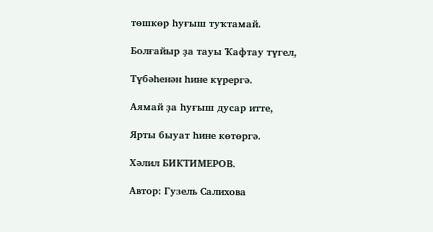төшкөр һуғыш туҡтамай.

Болғайыр ҙа тауы Ҡафтау түгел,

Түбәһенән һине күрергә.

Аямай ҙа һуғыш дусар итте,

Ярты быуат һине көтөргә.

Хәлил БИКТИМЕРОВ.

Автор: Гузель Салихова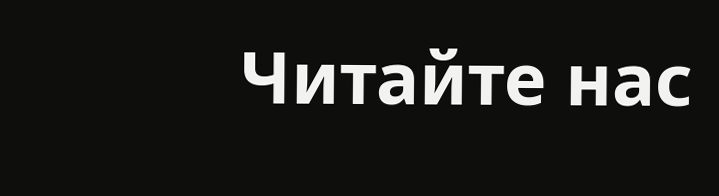Читайте нас